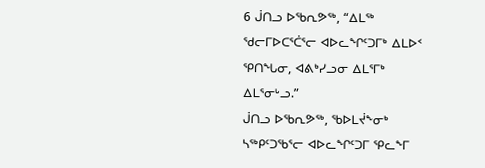6 ᒎᑎᓗ ᐅᖃᕆᕗᖅ, “ᐃᒪᖅ ᖁᓕᒥᐅᑕᕐᑖᕐᓕ ᐊᐅᓚᖏᑦᑐᒥᒃ ᐃᒪᐅᑉ ᕿᑎᖓᓂ, ᐊᕕᒃᓯᓗᓂ ᐃᒪᕐᒥᒃ ᐃᒪᕐᓂᒡᓗ.”
ᒎᑎᓗ ᐅᖃᕆᕗᖅ, ᖃᐅᒪᔫᖕᓂᒃ ᓴᖅᑭᑦᑐᖃᕐᓕ ᐊᐅᓚᖏᑦᑐᒥ ᕿᓚᖕᒥ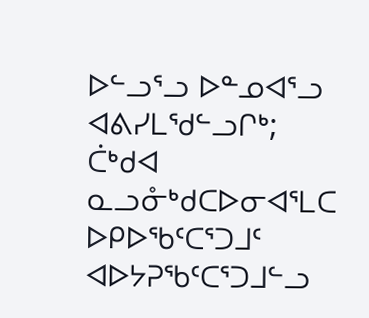ᐅᓪᓗᕐᓗ ᐅᓐᓄᐊᕐᓗ ᐊᕕᓯᒪᖁᓪᓗᒋᒃ; ᑖᒃᑯᐊ ᓇᓗᓁᒃᑯᑕᐅᓂᐊᕐᒪᑕ ᐅᑭᐅᖃᑦᑕᕐᑐᒧᑦ ᐊᐅᔭᕈᖃᑦᑕᕐᑐᒧᓪᓗ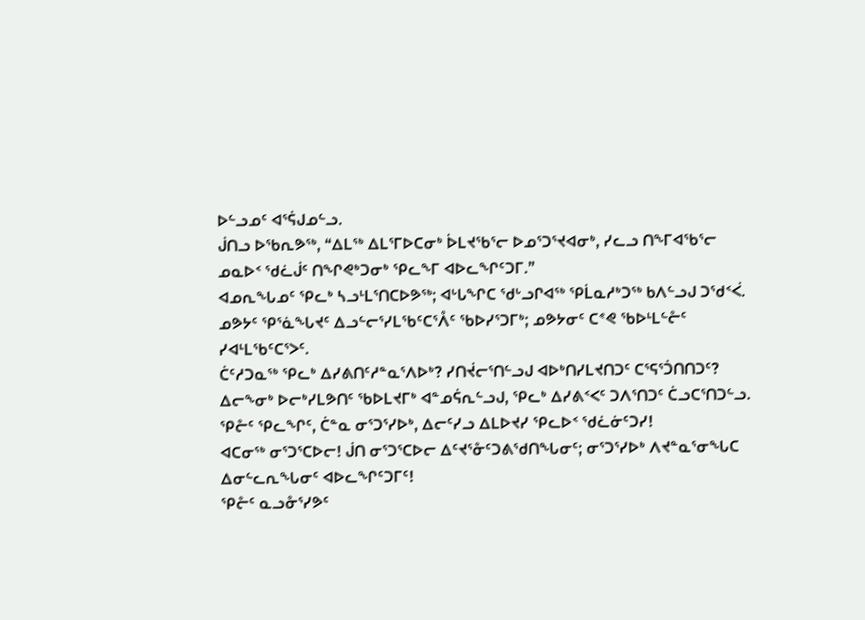ᐅᓪᓗᓄᑦ ᐊᕐᕌᒍᓄᓪᓗ.
ᒎᑎᓗ ᐅᖃᕆᕗᖅ, “ᐃᒪᖅ ᐃᒪᕐᒥᐅᑕᓂᒃ ᐆᒪᔪᖃᕐᓕ ᐅᓄᕐᑐᕐᔪᐊᓂᒃ, ᓯᓚᓗ ᑎᖕᒥᐊᖃᕐᓕ ᓄᓇᐅᑉ ᖁᓛᒎᑦ ᑎᖏᕙᒃᑐᓂᒃ ᕿᓚᖕᒥ ᐊᐅᓚᖏᑦᑐᒥ.”
ᐊᓄᕆᖓᓄᑦ ᕿᓚᒃ ᓴᓗᒻᒪᕐᑎᑕᐅᕗᖅ; ᐊᒡᒐᖏᑕ ᖁᒡᓗᒋᐊᖅ ᕿᒫᓇᓱᒃᑐᖅ ᑲᐱᓪᓗᒍ ᑐᖁᑉᐹ.
ᓄᕗᔭᑦ ᕿᕐᓈᖓᔪᑦ ᐃᓗᓪᓕᕐᓯᒪᖃᑦᑕᕐᐰᑦ ᖃᐅᓯᕐᑐᒥᒃ; ᓄᕗᔭᓂᑦ ᑕᕝᕙ ᖃᐅᒻᒪᓪᓔᑦ ᓯᐊᒻᒪᖃᑦᑕᕐᐳᑦ.
ᑖᑦᓱᑐᓇᖅ ᕿᓚᒃ ᐃᓯᕕᑎᑦᓱᓐᓇᕐᐱᐅᒃ? ᓯᑎᔫᓕᕐᑎᓪᓗᒍ ᐊᐅᒃᑎᓯᒪᔪᑎᑐᑦ ᑕᕐᕋᕐᑑᑎᑎᑐᑦ?
ᐃᓕᖕᓂᒃ ᐅᓕᒃᓯᒪᕗᑎᑦ ᖃᐅᒪᔪᒥᒃ ᐊᓐᓄᕌᕆᓪᓗᒍ, ᕿᓚᒃ ᐃᓯᕕᑉᐸᑦ ᑐᐱᕐᑎᑐᑦ ᑖᓗᑕᕐᑎᑐᓪᓗ.
ᕿᓔᑦ ᕿᓚᖏᑦ, ᑖᓐᓇ ᓂᕐᑐᕐᓯᐅᒃ, ᐃᓕᑦᓯᓗ ᐃᒪᐅᔪᓯ ᕿᓚᐅᑉ ᖁᓛᓃᑦᑐᓯ!
ᐊᑕᓂᖅ ᓂᕐᑐᕐᑕᐅᓕ! ᒎᑎ ᓂᕐᑐᕐᑕᐅᓕ ᐃᑦᔪᕐᓁᑦᑐᕕᖁᑎᖓᓂᑦ; ᓂᕐᑐᕐᓯᐅᒃ ᐱᔪᓐᓇᕐᓂᖓᑕ ᐃᓂᓪᓚᕆᖓᓂᑦ ᐊᐅᓚᖏᑦᑐᒥᑦ!
ᕿᓔᑦ ᓇᓗᓁᕐᓯᕗᑦ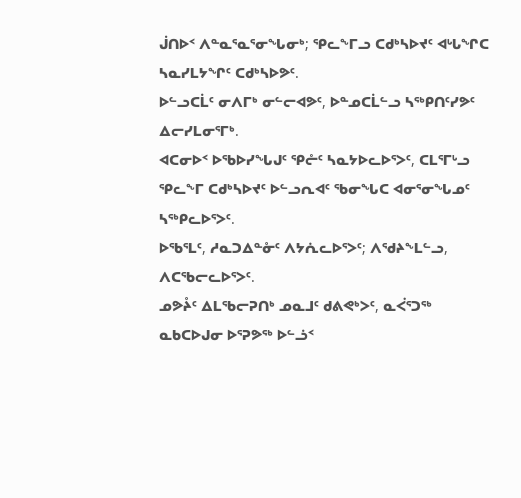ᒎᑎᐅᑉ ᐱᓐᓇᕐᓇᕐᓂᖓᓂᒃ; ᕿᓚᖕᒥᓗ ᑕᑯᒃᓴᐅᔪᑦ ᐊᒡᒐᖏᑕ ᓴᓇᓯᒪᔭᖏᑦ ᑕᑯᒃᓴᐅᕗᑦ.
ᐅᓪᓗᑕᒫᑦ ᓂᐱᒥᒃ ᓂᓪᓕᐊᕗᑦ, ᐅᓐᓄᑕᒫᓪᓗ ᓴᖅᑭᑎᑦᓯᕗᑦ ᐃᓕᓯᒪᓂᕐᒥᒃ.
ᐊᑕᓂᐅᑉ ᐅᖃᐅᓯᖓᒍᑦ ᕿᓔᑦ ᓴᓇᔭᐅᓚᐅᕐᐳᑦ, ᑕᒪᕐᒥᒡᓗ ᕿᓚᖕᒥ ᑕᑯᒃᓴᐅᔪᑦ ᐅᓪᓗᕆᐊᑦ ᖃᓂᖓᑕ ᐊᓂᕐᓂᖓᓄᑦ ᓴᖅᑭᓚᐅᕐᐳᑦ.
ᐅᖃᕐᒪᑦ, ᓱᓇᑐᐃᓐᓁᑦ ᐱᔭᕇᓚᐅᕐᐳᑦ; ᐱᖁᔨᖕᒪᓪᓗ, ᐱᑕᖃᓕᓚᐅᕐᐳᑦ.
ᓄᕗᔧᑦ ᐃᒪᖃᓕᕈᑎᒃ ᓄᓇᒧᑦ ᑯᕕᕙᒃᐳᑦ, ᓇᐹᕐᑐᖅ ᓇᑲᑕᐅᒍᓂ ᐅᕐᕈᕗᖅ ᐅᓪᓘᑉ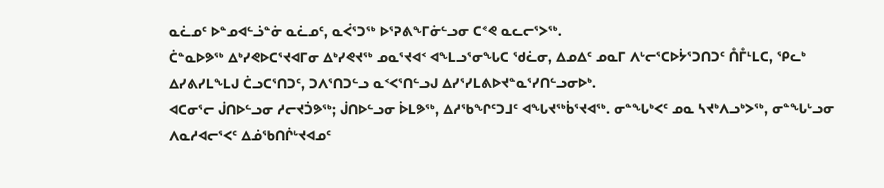ᓇᓛᓄᑦ ᐅᓐᓄᐊᓪᓘᓐᓃ ᓇᓛᓄᑦ, ᓇᐹᕐᑐᖅ ᐅᕐᕈᕕᖕᒥᓃᓪᓗᓂ ᑕᕝᕙ ᓇᓚᓕᕐᐳᖅ.
ᑖᓐᓇᐅᕗᖅ ᐃᒃᓯᕙᐅᑕᕐᔪᐊᒥᓂ ᐃᒃᓯᕙᔪᖅ ᓄᓇᕐᔪᐊᑉ ᐊᖕᒪᓗᕐᓂᖓᑕ ᖁᓛᓂ, ᐃᓄᐃᑦ ᓄᓇᒥ ᐱᒡᓕᕐᑕᐅᔮᕐᑐᑎᑐᑦ ᑍᒤᒻᒪᑕ, ᕿᓚᒃ ᐃᓯᕕᓯᒪᖕᒪᒍ ᑖᓗᑕᕐᑎᑐᑦ, ᑐᐱᕐᑎᑐᓪᓗ ᓇᑉᐸᕐᑎᓪᓗᒍ ᐃᓯᕐᓯᒪᕕᐅᔪᓐᓇᕐᓯᑎᓪᓗᓂᐅᒃ.
ᐊᑕᓂᕐᓕ ᒎᑎᐅᓪᓗᓂ ᓱᓕᔪᑑᕗᖅ; ᒎᑎᐅᓪᓗᓂ ᐆᒪᕗᖅ, ᐃᓱᖃᖏᑦᑐᒧᑦ ᐊᖓᔪᖅᑳᕐᔪᐊᖅ. ᓂᓐᖓᒃᐸᑦ ᓄᓇ ᓴᔪᒃᐱᓗᒃᐳᖅ, ᓂᓐᖓᒡᓗᓂ ᐱᓇᓱᐊᓕᕐᐸᑦ ᐃᓅᖃᑎᒌᒡᔪᐊᓄᑦ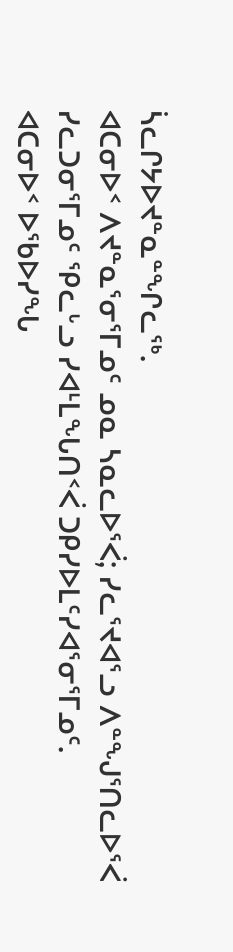ᓵᓚᒋᔭᐅᔪᓐᓇᓐᖏᓚᖅ.
ᐊᑕᓂᐅᑉ ᐱᔪᓐᓇᕐᓂᕐᒥᓄᑦ ᓄᓇ ᓴᓇᓚᐅᕐᐹ; ᓯᓚᕐᔪᐊᕐᓗ ᐱᓐᖑᕐᑎᓚᐅᕐᐹ ᓯᓚᑐᓂᕐᒥᓄᑦ ᕿᓚᒡᓗ ᓯᐊᒻᒪᖓᑎᑉᐹ ᑐᑭᓯᐅᒪᑦᓯᐊᕐᓂᕐᒥᓄᑦ.
ᐊᑕᓂᐅᑉ ᐅᖃᐅᓯᖓ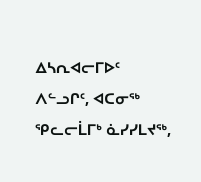ᐃᓴᕆᐊᓕᒥᐅᑦ ᐱᓪᓗᒋᑦ, ᐊᑕᓂᖅ ᕿᓚᓕᒫᒥᒃ ᓈᓯᓯᒪᔪᖅ,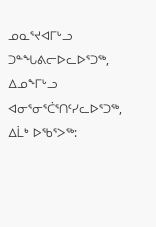ᓄᓇᕐᔪᐊᒥᒡᓗ ᑐᓐᖓᕕᓕᐅᓚᐅᕐᑐᖅ, ᐃᓄᖕᒥᒡᓗ ᐊᓂᕐᓂᕐᑖᕐᑎᑦᓯᓚᐅᕐᑐᖅ, ᐃᒫᒃ ᐅᖃᕐᐳᖅ: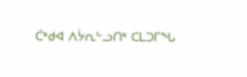ᑖᒃᑯᐊ ᐱᔮᕆᓪᓗᑎᒃ ᑕᒪᑐᒥᖓ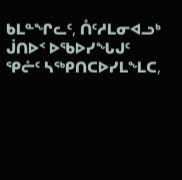ᑲᒪᓐᖏᓚᑦ, ᑍᑦᓱᒪᓂᐊᓗᒃ ᒎᑎᐅᑉ ᐅᖃᐅᓯᖓᒍᑦ ᕿᓔᑦ ᓴᖅᑭᑎᑕᐅᓯᒪᖕᒪᑕ,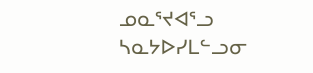ᓄᓇᕐᔪᐊᕐᓗ ᓴᓇᔭᐅᓯᒪᓪᓗᓂ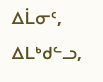ᐃᒫᓂᑦ, ᐃᒪᒃᑯᓪᓗ,